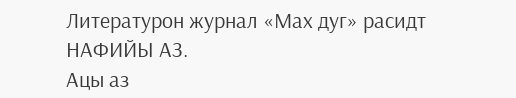Литературон журнал «Мах дуг» расидт НАФИЙЫ АЗ.
Ацы аз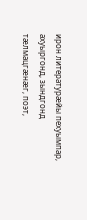ирон литературæйы пехуымпар, ахуыргонд, зындгонд тæлмацгæнæг, поэт,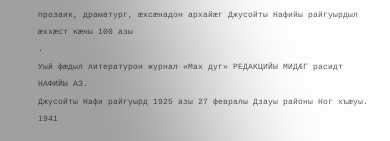прозаик, драматург, æхсæнадон архайæг Джусойты Нафийы райгуырдыл æххæст кæны 100 азы
.
Уый фæдыл литературон журнал «Мах дуг» РЕДАКЦИЙЫ МИДÆГ расидт НАФИЙЫ АЗ.
Джусойты Нафи райгуырд 1925 азы 27 февралы Дзауы районы Ног хъæуы. 1941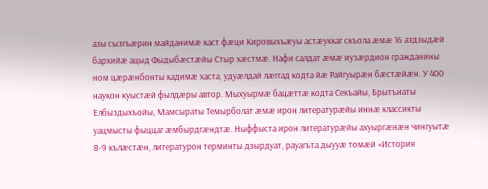азы сызгъæрин майданимæ каст фæци Кировыхъæуы астæуккаг скъола æмæ 16 аздзыдæй бархийæ ацыд Фыдыбæстæйы Стыр хæстмæ. Нафи салдат æмæ иузæрдион гражданины ном цæрæнбонты кадимæ хаста, удуæлдай лæггад кодта йæ Райгуырæн бæстæйæн. У 400 наукон куыстæй фылдæры автор. Мыхуырмæ бацæттæ кодта Секъайы, Брытъиаты Елбыздыхъойы, Мамсыраты Темырболат æмæ ирон литературæйы иннæ классикты уацмысты фыццаг æмбырдгæндтæ. Ныффыста ирон литературæйы ахуыргæнæн чингуытæ 8-9 кълæстæн, литературон терминты дзырдуат, рауагъта дыууæ томæй «История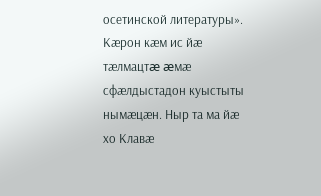осетинской литературы». Кæрон кæм ис йæ тæлмацтæ æмæ сфæлдыстадон куыстыты нымæцæн. Ныр та ма йæ хо Клавæ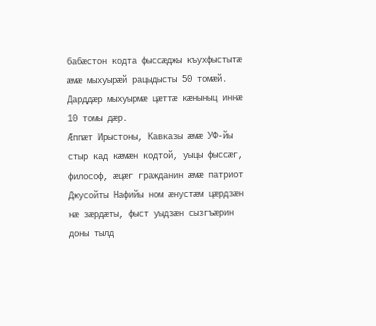бабæстон кодта фыссæджы къухфыстытæ æмæ мыхуырæй рацыдысты 50 томæй. Дарддæр мыхуырмæ цæттæ кæныныц иннæ 10 томы дæр.
Æппæт Ирыстоны, Кавказы æмæ УФ-йы стыр кад кæмæн кодтой, уыцы фыссæг, философ, æцæг гражданин æмæ патриот Джусойты Нафийы ном æнустæм цæрдзæн нæ зæрдæты, фыст уыдзæн сызгъæрин доны тылд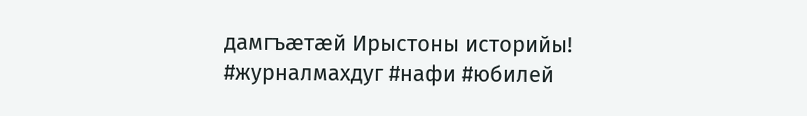дамгъæтæй Ирыстоны историйы!
#журналмахдуг #нафи #юбилей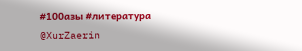#100азы #литература
@XurZaerin